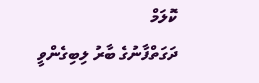ކޮލަމް
ދަގަތްފާނުގެ ބާރު ލިބިގެންވީ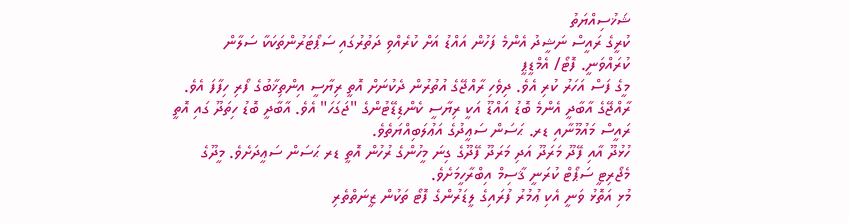ޝަޚުސިއްޔަތު
ކުރީގެ ރައީސް ނަޝީދު އެންމެ ފަހުން އައްޑު އަށް ކުރެއްވި ދަތުރުގައި ސަޕޯޓަރުންތަކަކާ ސަލާން ކުރައްވަނީ. ފޮޓޯ/ އެމްޑީޕީ
މީގެ ފަސް އަހަރު ކުރި އެވެ. ދިވެހި ރާއްޖޭގެ އުތުރުން ދެކުނަށް އޮތީ ރިޔާސީ އިންތިޚާބުގެ ފޯރި ހިފާފަ އެވެ. ރާއްޖޭގެ އާބާދީ އެންމެ ބޮޑު އައްޑޫ އަކީ ރިޔާސީ ކެންޑިޑޭޓުންގެ "ޖަގަހަ" އެވެ. އާބާދީ ބޮޑު ހިތަދޫ ގައި އޮތީ ރައީސް މައުމޫނާއި ޑރ. ޙަސަން ސަޢީދުގެ އަޢުލަބިއްޔަތެވެ.
ހުޅުދޫ އާއި ފޭދޫ މަރަދޫ އަދި މަރަދޫ ފޭދޫގެ ގިނަ މީހުންގެ ރުހުން އޮތީ ޑރ ޙަސަން ސަޢީދަށެވެ. މީދޫގެ މެޖޯރިޓީ ސަޕޯޓް ކުރަނީ ޤާސިމް އިބްރާހީމަށެވެ.
މުޅި އަތޮޅު ވަނީ އެކި ޢުމުރު ފުރައިގެ ލީޑަރުންގެ ފޮޓޯ ތަކުން ޒީނަތްތެރި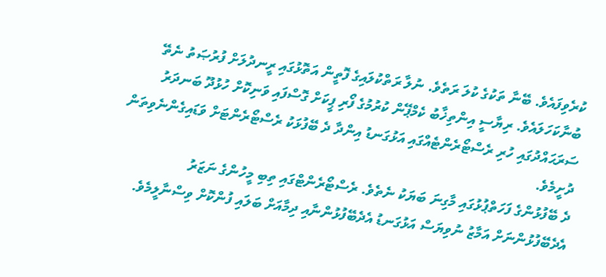ކުރެވިފައެވެ. ބޭނާ ތަކުގެ ކުލަ ރަތެވެ. ނުލާ ރަތްކުލައިގެ ފޮތީން އަތޮޅުގައި ރީނދުލަށް ފުރުޞަތު ނެތޭ ބުނާކަހަލައެވެ. ރިޔާސީ އިންތިޚާބު ކެމްޕޭން ކުރުމުގެ ފޯރި ޕީކަށް ގޮސްފައި ވަނިކޮށް ހުޅުދޫ ބަނދަރު ސަރަޙައްދުގައި ހުރި ރެސްޓޯރެންޓެއްގައި އަޅުގަނޑު އިންދާ ދެ ބޭފުޅަކު ރެސްޓޯރެންޓަށް ވަޑައިގެންނެވިތަން ދުށީމެވެ.
ދެ ބޭފުޅުންގެ ފަހަތްޕުޅުގައި މާގިނަ ބަޔަކު ނެތެވެ. ރެސްޓޯރެންޓްގައި ތިބި މީހުންގެ ނަޒަރު އެދެބޭފުޅުންނަށް އަމާޒު ނުވިޔަސް އަޅުގަނޑު އެދެބޭފުޅުންނާއި ދިމާއަށް ބަލައި ފުންކޮށް ވިސްނާލީމެވެ.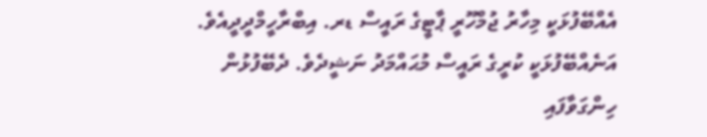އެއްބޭފުޅަކީ މިހާރު ޖުމްހޫރީ ޕާޓީގެ ރައީސް ޑރ. އިބްރާހީމްދީދީއެވެ.
އަނެއްބޭފުޅަކީ ކުރީގެ ރައީސް މުޙައްމަދު ނަޝީދެވެ. ދެބޭފުޅުން ހިންގަވާފައި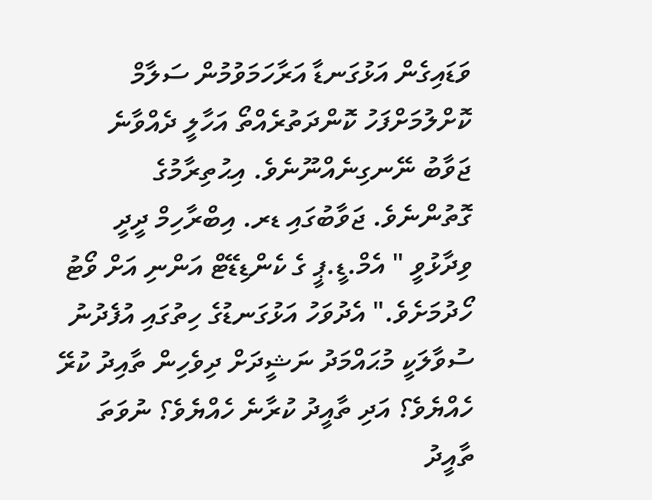ވަޑައިގެން އަޅުގަނޑާ އަރާހަމަވުމުން ސަލާމް ކޮށްލުމަށްފަހު ކޮންދަތުރެއްތޯ އަހާލީ ދެއްވާނެ ޖަވާބު ނޭނގިނެއްނޫނެވެ. އިޙުތިރާމުގެ ގޮތުންނެވެ. ޖަވާބުގައި ޑރ. އިބްރާހިމް ދީދީ ވިދާޅުވީ " އެމް.ޑީ.ޕީ ގެ ކެންޑިޑޭޓް އަންނި އަށް ވޯޓު ހޯދުމަށެވެ." އެދުވަހު އަޅުގަނޑުގެ ހިތުގައި އުފެދުނު ސުވާލަކީ މުޙައްމަދު ނަޝީދަށް ދިވެހިން ތާއިދު ކުރޭ ހެއްޔެވެ؟ އަދި ތާއީދު ކުރާނެ ހެއްޔެވެ؟ ނުވަތަ ތާއީދު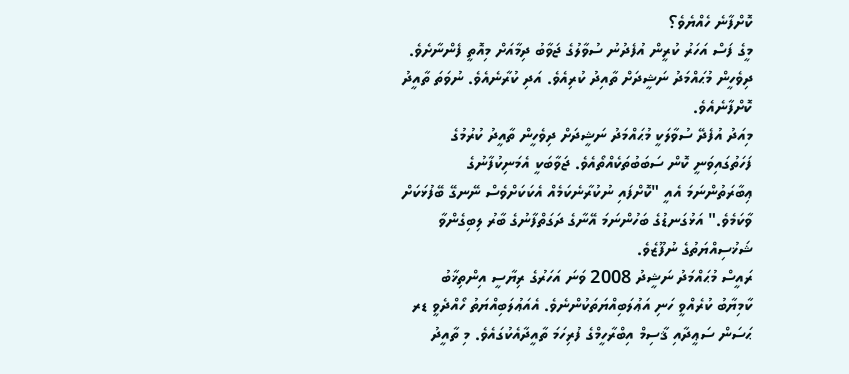ކޮށްފާނެ ހެއްޔެވެ؟
މީގެ ފަސް އަހަރު ކުރީން އުފެދުނު ސުވާލުގެ ޖަވާބު ދިމާއަށް މިއޮތީ ފެންނާށެވެ. ދިވެހީން މުޙައްމަދު ނަޝީދަށް ތާއިދު ކުރިއެވެ. އަދި ކުރާނެއެވެ. ނުވަތަ ތާއީދު ކޮށްފާނެއެވެ.
މިއަދު އުފެދޭ ސުވާލަކީ މުޙައްމަދު ނަޝީދަށް ދިވެހީން ތާއީދު ކުރުމުގެ ފަހަތުގައިވަނީ ކޮން ސަބަބުތަކެއްތޯއެވެ. ޖަވާބަކީ އެމަނިކުފާނުގެ ޢިބާރަތުންނަމަ އެއީ "ކޮށްފައި ނުކުރާނެކަމެއް އެކަކަށްވެސް ނޭނގޭ ބޭފުޅަކަށް ވާކަމެވެ." އަޅުގަނޑުގެ ބަހުންނަމަ އޭނާގެ ދަގަތްފާނުގެ ބާރު ލިބިގެންވާ ޝަޚުސިއްޔަތުގެ ނުފޫޒެވެ.
ރައީސް މުޙައްމަދު ނަޝީދު 2008 ވަނަ އަހަރުގެ ރިޔާސީ އިންތިޚާބު ކާމިޔާބު ކުރެއްވީ ހަނި އަޢުލަބިއްޔަތަކުންނެވެ. އެއަޢުލަބިއްޔަތު ހޯއްދެވީ ޑރ ޙަސަން ސަޢީދާއި ޤާސިމް އިބްރާހީމްގެ ފުރިހަމަ ތާއީދާއެކުގައެވެ. މި ތާއީދު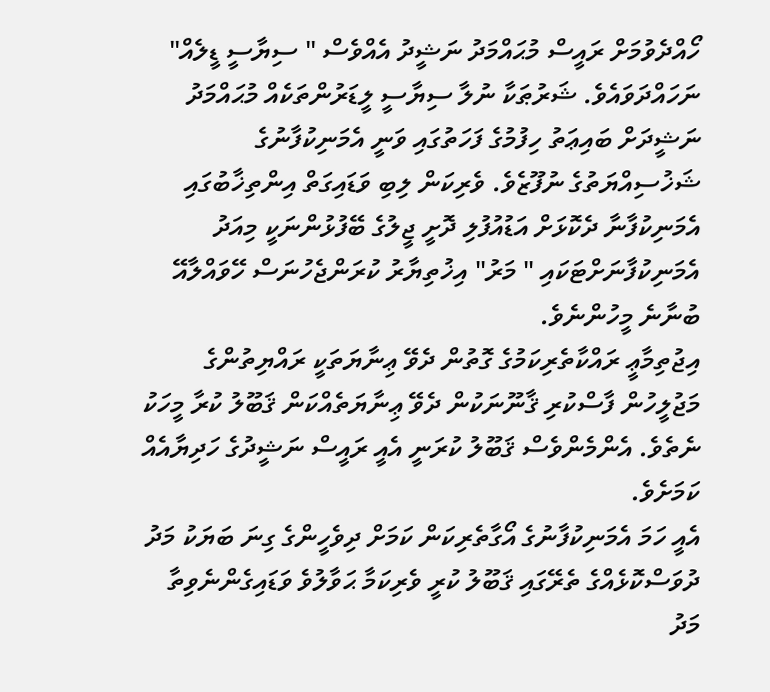ހޯއްދެވުމަށް ރައީސް މުޙައްމަދު ނަޝީދު އެއްވެސް " ސިޔާސީ ޑީލެއް" ނަހައްދަވައެވެ. ޝަރުޠަކާ ނުލާ ސިޔާސީ ލީޑަރުންތަކެއް މުޙައްމަދު ނަޝީދަށް ބައިޢަތު ހިފުމުގެ ފަހަތުގައި ވަނީ އެމަނިކުފާނުގެ ޝަޚުސިއްޔަތުގެ ނުފޫޒެވެ. ވެރިކަން ލިބި ވަޑައިގަތް އިންތިޚާބުގައި އެމަނިކުފާނާ ދެކޮޅަށް އަޑުއުފުލި ދޮށީ ޖީލުގެ ބޭފުޅުންނަކީ މިއަދު އެމަނިކުފާނަށްޓަކައި " މަރު" އިޚުތިޔާރު ކުރަންޖެހުނަސް ހޭވައްލާއޭ ބުނާނެ މީހުންނެވެ.
އިޖުތިމާޢީ ރައްކާތެރިކަމުގެ ގޮތުން ދެވޭ ޢިނާޔަތަކީ ރައްޔިތުންގެ މަޖުލީހުން ފާސްކުރި ޤާނޫނަކުން ދެވޭ ޢިނާޔަތެއްކަން ޤަބޫލު ކުރާ މީހަކު ނެތެވެ. އެންމެންވެސް ޤަބޫލު ކުރަނީ އެއީ ރައީސް ނަޝީދުގެ ހަދިޔާއެއް ކަމަށެވެ.
އެއީ ހަމަ އެމަނިކުފާނުގެ އޯގާތެރިކަން ކަމަށް ދިވެހީންގެ ގިނަ ބަޔަކު މަދު ދުވަސްކޮޅެއްގެ ތެރޭގައި ޤަބޫލު ކުރީ ވެރިކަމާ ޙަވާލުވެ ވަޑައިގެންނެވިތާ މަދު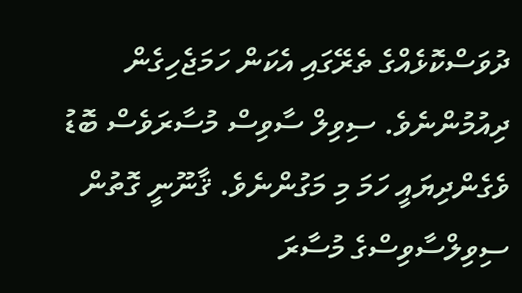ދުވަސްކޮޅެއްގެ ތެރޭގައި އެކަން ހަމަޖެހިގެން ދިއުމުންނެވެ. ސިވިލް ސާވިސް މުސާރަވެސް ބޮޑު ވެގެންދިޔައީ ހަމަ މި މަގުންނެވެ. ޤާނޫނީ ގޮތުން ސިވިލްސާވިސްގެ މުސާރަ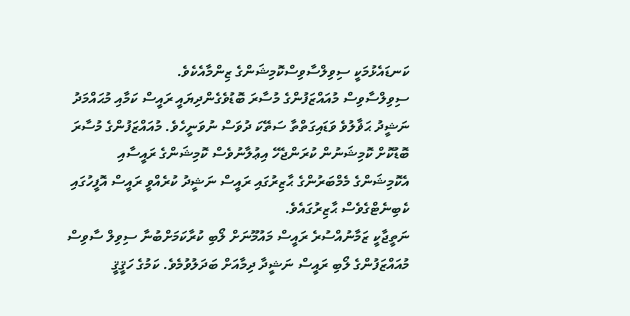ކަނޑައެޅުމަކީ ސިވިލްސާވިސްކޮމިޝަންގެ ޒިންމާއެކެވެ.
ސިވިލްސާވިސް މުއައްޒަފުންގެ މުސާރަ ބޮޑުވެގެންދިޔައީ ރައީސް ކަމާއި މުޙައްމަދު ނަޝީދު ޙަޥާލުވެ ވަޑައިގަތްތާ ސަތޭކަ ދުވަސް ނުވަނީހެވެ. މުއައްޒަފުންގެ މުސާރަ ބޮޑުކޮށް ކޮމިޝަނުން ކުރަންޖެހޭ އިޢުލާނުވެސް ކޮމިޝަންގެ ރައީސާއި އެކޮމިޝަންގެ މެމްބަރުންގެ ޙާޒިރުގައި ރައީސް ނަޝީދު ކުރެއްވީ ރައީސް އޮފީހުގައި ކެބިނެޓްގެވެސް ޙާޒިރުގައެވެ.
ނަތީޖާކީ ޒަމާނުއްސުރެ ރައީސް މައުމޫނަށް ލޯބި ކުރާކަމަށްބުނާ ސިވިލް ސާވިސް މުއައްޒަފުންގެ ލޯބި ރައީސް ނަޝީދާ ދިމާއަށް ބަދަލުވުމެވެ. ކަމުގެ ހަޤީޤީ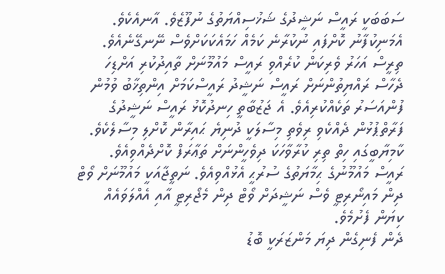ސަބަބަކީ ރައީސް ނަޝީދުގެ ޝަޚުސިއްޔަތުގެ ނުފޫޒެވެ. އާނއެކެވެ. އެމަނިކުފާނު ކޮށްފައި ނުކުރާނެ ކަމެއް ހަމައެކަކަށްވެސް ނޭނގޭނެއެވެ.
ތިރީސް އަހަރު ވެރިކަން ކުރެއްވި ރައީސް މައުމޫނަށް ތާއިދުކުރި އަށްޑިހަ ދެހާސް ރައްޔިތުންނަށް ރައީސް ނަޝީދު ރައީސްކަމަށް އިންތިޚާބު ވުމުން ފުންއަސަރު ތަކެއްކުރިއެވެ. އެ ޖަޒުބާތީ ހިނދުކޮޅު ރައީސް ނަޝީދުގެ ފަރާތްޕުޅުން ދެއްކެވި ރިވެތި މިސާލަކީ ދުނިޔެ ޙައިރާން ކޮށްލި މިސާލެކެވެ. ކާމިޔާބީގައި ހިތް ތިރި ކުރާވާހަކަ ދިވެހީންނަށް ތަޢާރަފް ކޮށްދެއްވިއެވެ. ރައީސް މައުމޫނުގެ ޙިމާޔަތުގެ ސުރުޙީ އެޅުއްވިއެވެ. ނަތީޖާއަކީ މައުމޫނަށް ވޯޓް ދިން މައިނޯރިޓީ ވެސް ނަޝީދަށް ވޯޓް ދިން މެޖޯރިޓީ އާއި އެއްލަވައެއް ކިޔަން ފެށުމެވެ.
ދެން ފެނިގެން ދިޔަ މަންޒަރަކީ ބޮޑު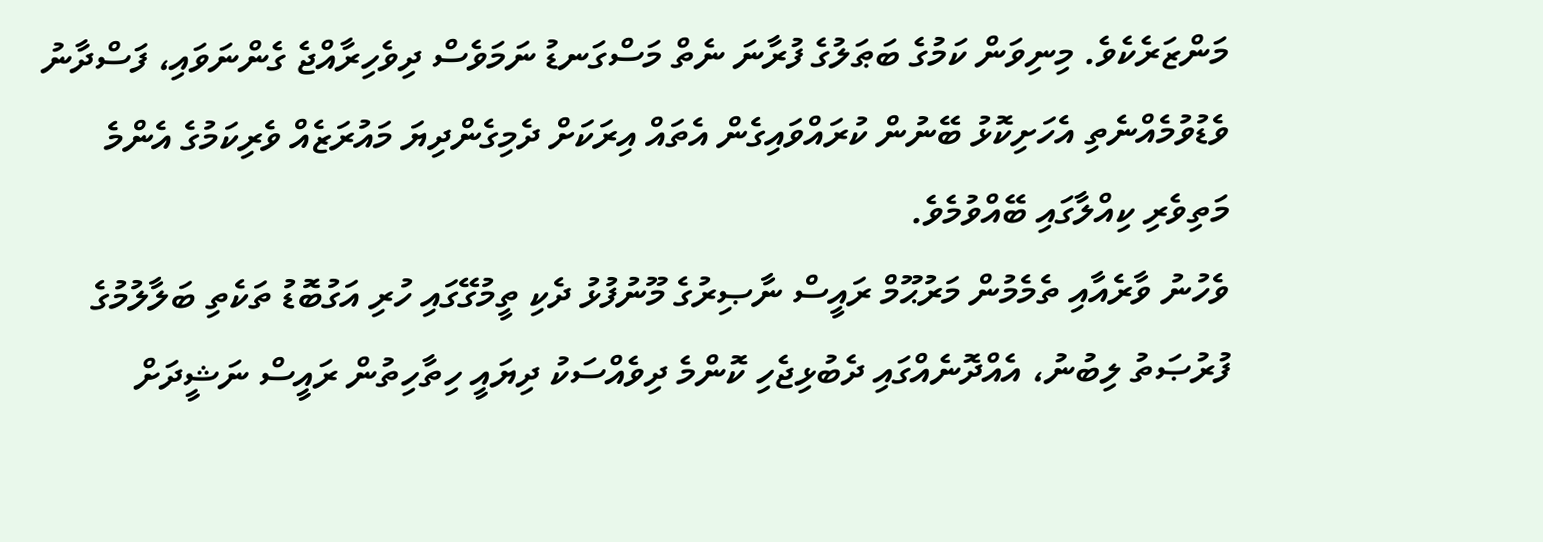މަންޒަރެކެވެ. މިނިވަން ކަމުގެ ބަޠަލުގެ ފުރާނަ ނެތް މަސްގަނޑު ނަމަވެސް ދިވެހިރާއްޖެ ގެންނަވައި، ފަސްދާނު ވެޑުވުމެއްނެތި އެހަށިކޮޅު ބޭނުން ކުރައްވައިގެން އެތައް އިރަކަށް ދެމިގެންދިޔަ މައުރަޒެއް ވެރިކަމުގެ އެންމެ މަތިވެރި ކިއްލާގައި ބޭއްވުމެވެ.
ވެހުނު ވާރެއާއި ތެމެމުން މަރުޙޫމް ރައީސް ނާޞިރުގެ މޫނުފުޅު ދެކި ތީމުގޭގައި ހުރި އަގުބޮޑު ތަކެތި ބަލާލުމުގެ ފުރުޞަތު ލިބުނު، އެއްދޮނެއްގައި ދެބުޅިޖެހި ކޮންމެ ދިވެއްސަކު ދިޔައީ ހިތާހިތުން ރައީސް ނަޝީދަށް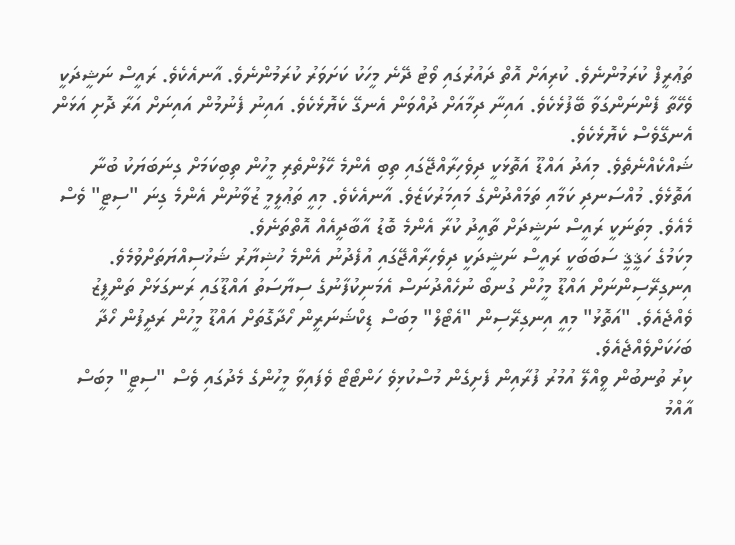ތަޢުރީފް ކުރަމުންނެވެ. ކުރިއަށް އޮތް ދައުރުގައި ވޯޓު ދޭނެ މީހަކު ކަށަވަރު ކުރަމުންނެވެ. އާނއެކެވެ. ރައީސް ނަޝީދަކީ ވެހޭތާ ފެންނަންގަވާ ބޭފުޅެކެވެ. އައިނާ ދިމާއަށް ދުއްވަން އެނގޭ ކެޔޮޅެކެވެ. އައިނު ފެނުމުން އައިނަށް އަރާ ދޮށި އަޅަން އެނގޭވެސް ކެޔޮޅެކެވެ.
ޝައްކެއްނެތެވެ. މިއަދު އައްޑޫ އަތޮޅަކީ ދިވެހިރާއްޖޭގައި ތިބި އެންމެ ހޭލުންތެރި މީހުން ތިބިކަމަށް ގިނަބަޔަކު ބުނާ އަތޮޅެވެ. މުއްސަނދި ކަމާއި ތަމައްދުންގެ މައިމަރުކަޒެވެ. އާނއެކެވެ. މިއީ ތަޢުލީމީ ޒުވާނުން އެންމެ ގިނަ "ސިޓީ" ވެސް މެއެވެ. މިތަނަކީ ރައީސް ނަޝީދަށް ތާއީދު ކުރާ އެންމެ ބޮޑު އާބާދީއެއް އޮތްތަނެވެ.
މިކަމުގެ ހަޤީޤީ ސަބަބަކީ ރައީސް ނަޝީދަކީ ދިވެހިރާއްޖޭގައި އުފެދުނު އެންމެ ހުޝިޔާރު ޝަޚުސިއްޔަތަށްވުމެވެ. އިނގިރޭސިންނަށް އައްޑޫ މީހުން ގުނބޯ ނުހެއްދުނަސް އެމަނިކުފާނުގެ ސިޔާސަތު އައްޑޫގައި ރަނގަޅަށް ތަންފީޒު ވެއްޖެއެވެ. "އަތޮޅު" މިއީ އިނގިރޭސިން "އެޓޯލް" މިބަސް ޑިކްޝަނަރީން ހޯދާގޮތަށް އައްޑޫ މީހުން ރަދީފުން ހޯދާ ބަހަކަށްވެއްޖެއެވެ.
ކިރު ތުނބުން ވީއްލޭ އުމުރު ފުރާއިން ފެށިގެން މުސްކުޅިވެ ހަންޓޯޓޯ ވެފައިވާ މީހުންގެ މެދުގައި ވެސް "ސިޓީ" މިބަސް އާއްމު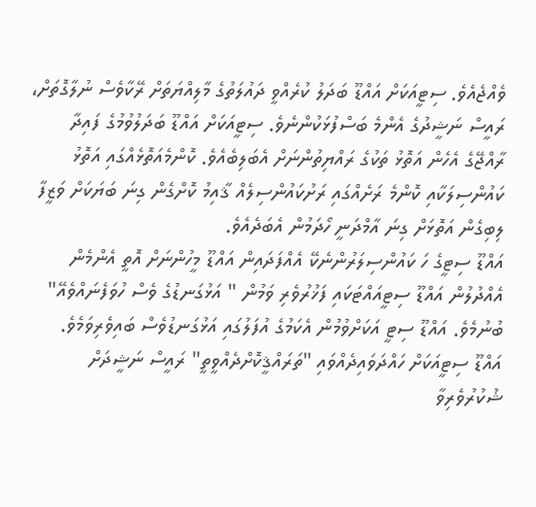ވެއްޖެއެވެ. ސިޓީއަކަށް އައްޑޫ ބަދަލު ކުރެއްވީ ދައުލަތުގެ މާލިއްޔަތަށް ރޭކާވެސް ނުލާގޮތަށް، ރައީސް ނަޝީދުގެ އެންމެ ބަސްފުޅަކުންނެވެ. ސިޓީއަކަށް އައްޑޫ ބަދަލުވުމުގެ ފައިދާ ރާއްޖޭގެ އެހެން އަތޮޅު ތަކުގެ ރައްޔިތުންނަށް އެބަލިބެއެވެ. ކޮންމެއަތޮޅެއްގައި އަތޮޅު ކައުންސިލަކާއި ކޮންމެ ރަށެއްގައި ރަށުކައުންސިލެއް ޤާއިމު ކޮށްގެން ގިނަ ބަޔަކަށް ވަޒީފާ ލިބިގެން އަތޮޅަށް ގިނަ އާމްދަނީ ހޯދަމުން އެބަދެއެވެ.
އައްޑޫ ސިޓީގެ ހަ ކައުންސިލަރުންނެކޭ އެއްފަދައިން އައްޑޫ މީހުންނަށް އޮތީ އެންމެން އެއްދުލުން އައްޑޫ ސިޓީއައްޓަކައި ފަޚުރުވެރި ވަމުން " އަޅުގަނޑުގެ ވެސް ހުވަފެނައްވެއޭ" ބުނުމެވެ. އައްޑޫ ސިޓީ އަކަށްވުމުން އެކަމުގެ އުފަލުގައި އަޅުގަނޑުވެސް ބައިވެރިވަމެވެ. އައްޑޫ ސިޓީއަކަށް ހައްދަވައިދެއްވައި "ތަރައްޤީކޮށްދެއްވީތީ" ރައީސް ނަޝީދަށް ޝުކުރުވެރިވާ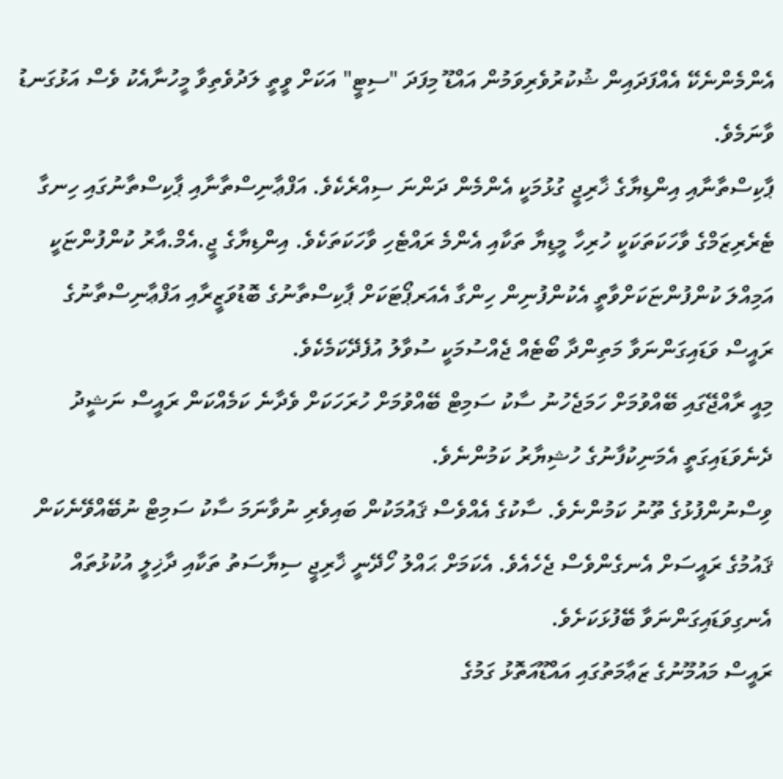އެންމެންނެކޭ އެއްފަދައިން ޝުކުރުވެރިވަމުން އައްޑޫ މިފަދަ "ސިޓީ" އަކަށް ވީތީ ލަދުވެތިވާ މީހުނާއެކު ވެސް އަޅުގަނޑު ވާނަމެވެ.
ޕާކިސްތާނާއި އިންޑިޔާގެ ޚާރިޖީ ގުޅުމަކީ އެންމެން ދަންނަ ސިއްރެކެވެ. އަފްޢާނިސްތާނާއި ޕާކިސްތާނުގައި ހިނގާ ޓެރެރިޒަމްގެ ވާހަކަތަކަކީ ހުރިހާ މީޑިޔާ ތަކާއި އެންމެ ރައްޓެހި ވާހަކަތަކެވެ. އިންޑިޔާގެ ޖީ.އެމް.އާރު ކުންފުންޏަކީ އަމިއްލަ ކުންފުންޏަކަށްވާތީ އެކުންފުނިން ހިންގާ އެއަރޕޯޓަކަށް ޕާކިސްތާނުގެ ބޮޑުވަޒީރާއި އަފްޢާނިސްތާނުގެ ރައީސް ވަޑައިގަންނަވާ މަތިންދާ ބޯޓެއް ޖެއްސުމަކީ ސުވާލު އުފެދޭކަމެކެވެ.
މިއީ ރާއްޖޭގައި ބޭއްވުމަށް ހަމަޖެހުނު ސާކު ސަމިޓް ބޭއްވުމަށް ހުރަހަކަށް ވެދާނެ ކަމެއްކަން ރައީސް ނަޝީދު ދެނެވަޑައިގަތީ އެމަނިކުފާނުގެ ހުޝިޔާރު ކަމުންނެވެ.
ވިސްނުންފުޅުގެ ތޫނު ކަމުންނެވެ. ސާކުގެ އެއްވެސް ޤައުމަކުން ބައިވެރި ނުވާނަމަ ސާކު ސަމިޓް ނުބޭއްވޭނެކަން ޤައުމުގެ ރައީސަށް އެނގެންވެސް ޖެހެއެވެ. އެކަމަށް ޙައްލު ހޯދޭނީ ޚާރިޖީ ސިޔާސަތު ތަކާއި ދާޚިލީ އުކުޅުތައް އެނގިވަޑައިގަންނަވާ ބޭފުޅަކަށެވެ.
ރައީސް މައުމޫނުގެ ޒަޢާމަތުގައި އައްޑޫއަތޮޅު ގަމުގެ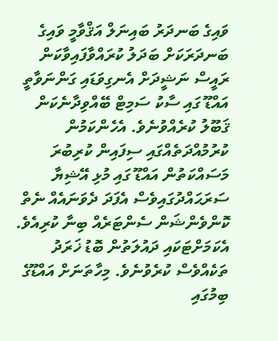ވައިގެ ބަނދަރު ބައިނަލް އަޤްވާމީ ވައިގެ ބަނދަރަކަށް ބަދަލު ކުރައްވާފައިވާކަން ރައީސް ނަޝީދަށް އެނގިވަޑައި ގަންނަވާތީ އައްޑޫ ގައި ސާކު ސަމިޓް ބޭއްވިދާނެކަން ޤަބޫލު ކުރެއްވުނެވެ. އެހެންކަމުން ކުރުމުއްދަތެއްގައި ސިފައިން ކުރިބުރަ މަސައްކަތުން އައްޑޫ ގައި މުޅި އޭޝިޔާ ސަރަޙައްދުގައިވެސް އެފަދަ ދެވަނައެއް ނެތް ކޮންވެންޝަން ސެންޓަރެއް ބިނާ ކުރިއެވެ.
އެކަމަށްޓަކައި ދައުލަތުން ބޮޑު ޚަރަދު ތަކެއްވެސް ކުރެވުނެވެ. މިހާތަނަށް އައްޑޫގެ ބިމުގައި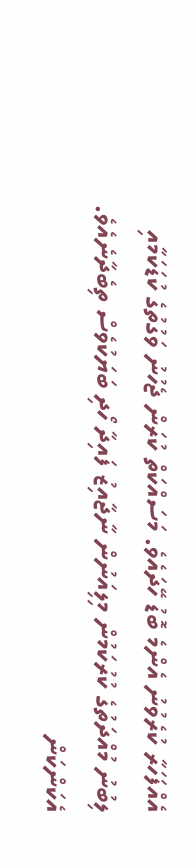އެއްފަހަރާ ކުރެވުނު އެންމެ ބޮޑު ހޭދައެވެ. މަސައްކަތް ކުރަން ޖެހުނު ވަގުތުގެ ކުޑަކަމާއި ލިބުނު މުއްދަތުގެ ކުރުކަމުން މިލިއަނުން ނާޖާއިޒު ފައިދާ ހޯދި ބަޔަކުވެސް ތިބެދާނެއެވެ. އެކަންކަން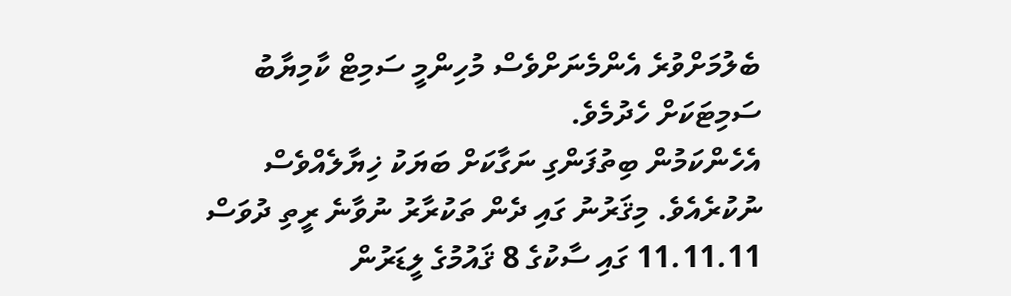ބެލުމަށްވުރެ އެންމެނަށްވެސް މުހިންމީ ސަމިޓް ކާމިޔާބު ސަމިޓަކަށް ހެދުމެވެ.
އެހެންކަމުން ބިތުފަންގި ނަގާކަށް ބަޔަކު ޚިޔާލެއްވެސް ނުކުރެއެވެ. މިޤަރުނު ގައި ދެން ތަކުރާރު ނުވާނެ ރީތި ދުވަސް 11.11.11 ގައި ސާކުގެ 8 ޤައުމުގެ ލީޑަރުން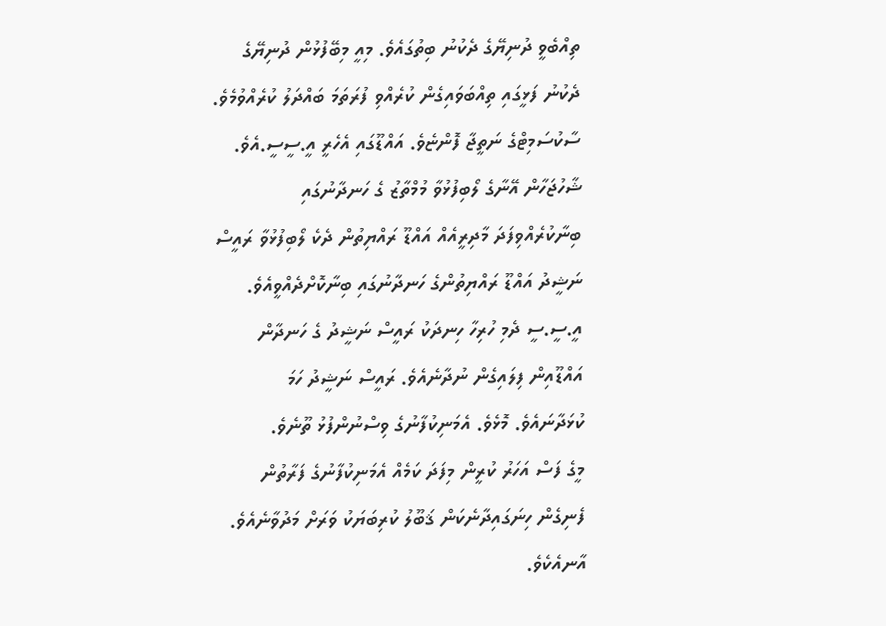ތިއްބެވީ ދުނިޔޭގެ ދެކުނު ބިތުގައެވެ. މިއީ މިބޭފުޅުން ދުނިޔޭގެ ދެކުނު ފަޅީގައި ތިއްބަވައިގެން ކުރެއްވި ފުރަތަމަ ބައްދަލު ކުރެއްވުމެވެ.
ސާކުސަމިޓްގެ ނަތީޖާ ފޮންޏެވެ. އައްޑޫގައި އެހެރީ އީ.ސީސީ.އެވެ. ޝާހުޖަހާން އޭނާގެ ލޯބިފުޅުވާ މުމްތާޒު ގެ ހަނދާނުގައި ބިނާކުރެއްވިފަދަ މާދިރީއެއް އައްޑޫ ރައްޔިތުން ދެކެ ލޯބިފުޅުވާ ރައީސް ނަޝީދު އައްޑޫ ރައްޔިތުންގެ ހަނދާނުގައި ބިނާކޮށްދެއްވީއެވެ. އީ.ސީ.ސީ ދެމި ހުރިހާ ހިނދަކު ރައީސް ނަޝީދު ގެ ހަނދާން އައްޑޫއިން ފިލައިގެން ނުދާނެއެވެ. ރައީސް ނަޝީދު ހަމަ ކުޅަދާނައެވެ. މޮޅެވެ. އެމަނިކުފާނުގެ ވިސްނުންފުޅު ތޫނެވެ.
މީގެ ފަސް އަހަރު ކުރީން މިފަދަ ކަމެއް އެމަނިކުފާނުގެ ފަރާތުން ފެނިގެން ހިނަގައިދާނެކަން ޤަބޫލު ކުރިބަޔަކު ވަރަށް މަދުވާނެއެވެ. އާނއެކެވެ.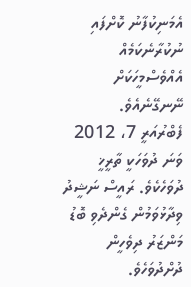އެމަނިކުފާނު ކޮށްފައި ނުކުރާނެކަމެއް އެއްވެސްމީހަކަށް ނޭނގޭނެއެވެ.
ފެބްރުއަރީ 7، 2012 ވަނަ ދުވަހަކީ ތާރީޚީ ދުވަހެކެވެ. ރައީސް ނަޝީދު ވިދާޅުވަމުން ގެންދެވި ބޮޑު މަންޒަރު ދިވެހީން ދުށްދުވަހެވެ.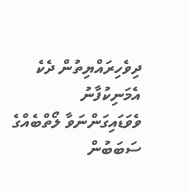ދިވެހިރައްޔިތުން ދެކެ އެމަނިކުފާނު ވެވަޑައިގަންނަވާ ލޯތްބެއްގެ ސަބަބުން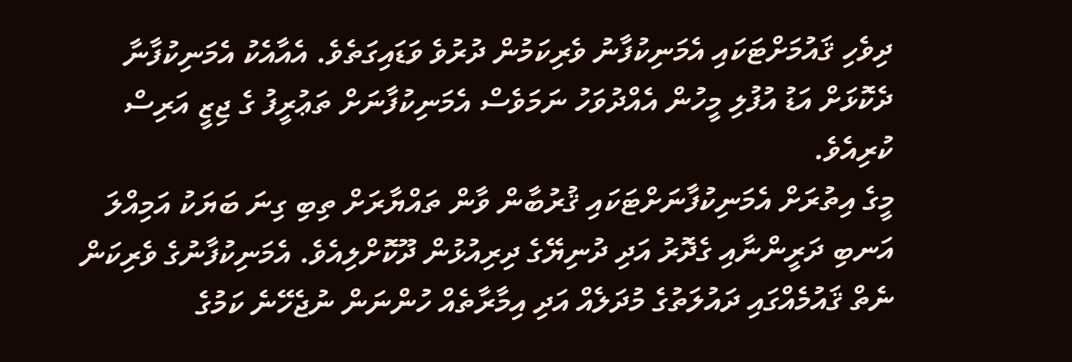ދިވެހި ޤައުމަށްޓަކައި އެމަނިކުފާނު ވެރިކަމުން ދުރުވެ ވަޑައިގަތެވެ. އެއާއެކު އެމަނިކުފާނާ ދެކޮޅަށް އަޑު އުފުލި މީހުން އެއްދުވަހު ނަމަވެސް އެމަނިކުފާނަށް ތަޢުރީފު ގެ ޖިޒީ އަރިސް ކުރިއެވެ.
މީގެ އިތުރަށް އެމަނިކުފާނަށްޓަކައި ޤުރުބާން ވާން ތައްޔާރަށް ތިބި ގިނަ ބަޔަކު އަމިއްލަ އަނބި ދަރީންނާއި ގެދޮރު އަދި ދުނިޔޭގެ ދިރިއުޅުން ދޫކޮށްލިއެވެ. އެމަނިކުފާނުގެ ވެރިކަން ނެތް ޤައުމެއްގައި ދައުލަތުގެ މުދަލެއް އަދި އިމާރާތެއް ހުންނަން ނުޖެހޭނެ ކަމުގެ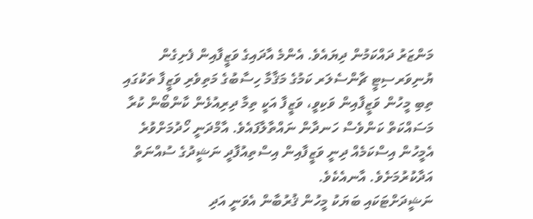މަންޒަރު ދައްކަމުން ދިޔައެވެ. އެންމެ އާދައިގެ ވަޒީފާއިން ފެށިގެން ޔުނިވަރސިޓީ ޗާންސެލަރ ކަމުގެ މަޤާމާ ހިސާބުގެ މަތިވެރި ވަޒީފާ ތަކުގައި ތިބި މީހުން ވަޒީފާއިން ވަކިވީ، ވަޒީފާ އަކީ ތިމާ ދިރިއުޅެން ކާންބޯން ކުރާ މަސައްކަތް ކަންވެސް ހަނދާން ނައްތާލާފައެވެ. އާމްދަނީ ހޯދުމަށްވުރެ އެމީހުން އިސްކަމެއް ދިނީ ވަޒީފާއިން އިސްތިއުފާދީ ނަޝީދުގެ ސުއްނަތް އަދާކުރުމަށެވެ. އާނއެކެވެ.
ނަޝީދަށްޓަކައި ބަޔަކު މީހުން ޤުރުބާން އެވަނީ އަދި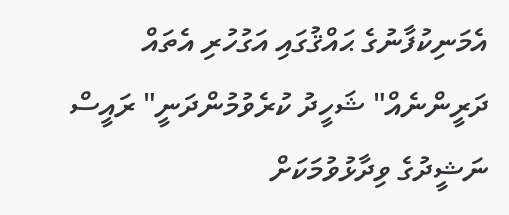އެމަނިކުފާނުގެ ޙައްޤުގައި އަގުހުރި އެތައް ދަރީންނެއް" ޝަހީދު ކުރެވުމުންދަނީ" ރައީސް ނަޝީދުގެ ވިދާޅުވުމަކަށް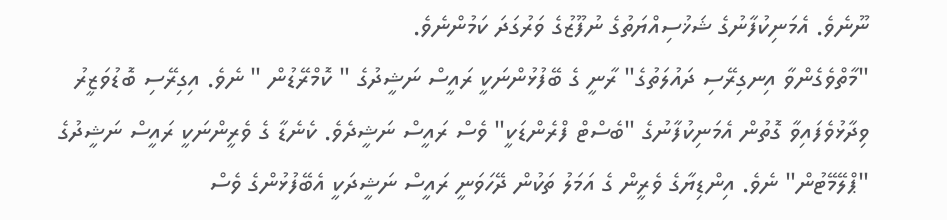ނޫނެވެ. އެމަނިކުފާނުގެ ޝަޚުސިއްޔަތުގެ ނުފޫޒުގެ ވަރުގަދަ ކަމުންނެވެ.
"މާތްވެގެންވާ އިނގިރޭސި ދައުލަތުގެ" ރާނީ ގެ ބޭފުޅުންނަކީ ރައީސް ނަޝީދުގެ " ކޮމްރޭޑުން " ނެވެ. އިގިރޭސި ބޮޑުވަޒީރު ވިދާޅުވެފައިވާ ގޮތުން އެމަނިކުފާނުގެ "ބެސްޓް ފްރެންޑަކީ" ވެސް ރައީސް ނަޝީދެވެ. ކެނެޑާ ގެ ވެރީންނަކީ ރައީސް ނަޝީދުގެ "ޕްލޭމޭޓުން" ނެވެ. އިންޑިޔާގެ ވެރީން ގެ އަމަލު ތަކުން ދޭހަވަނީ ރައީސް ނަޝީދަކީ އެބޭފުޅުންގެ ވެސް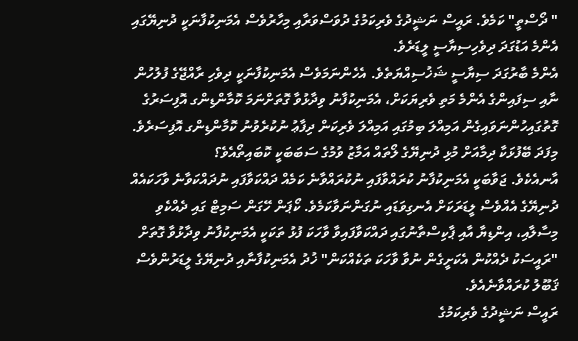" ދޯސްތީ" ކަމެވެ. ރައީސް ނަޝީދުގެ ވެރިކަމުގެ ދުވަސްވަރާއި މިހާރުވެސް އެމަނިކުފާނަކީ ދުނިޔޭގައި އެންމެ އަޑުގަދަ ދިވެހިސިޔާސީ ލީޑަރެވެ.
އެންމެ ބާރުގަދަ ސިޔާސީ ޝަޚުސިއްޔަތެވެ. އެހެންނަމަވެސް އެމަނިކުފާނަކީ ދިވެހި ރާއްޖޭގެ ފުލުހުން ނާއި ސިފައިންގެ އެންމެ މަތި ވެރިޔަކަށް، އެމަނިކުފާނު ވިދާޅުވާ ގޮތަށްނަމަ ކޮމާންޑިންގ އޮފިސަރުގެ ގޮތުގައިހުންނަވައިގެން އަމިއްލަ ބިމުގައި އަމިއްލަ ވެރިކަން ދިފާޢު ނުކުރެވުނު ކޮމާންޑިންގ އޮފިސަރެވެ. މިފަދަ ބޭފުޅަކާ ދިމާއަށް މުޅި ދުނިޔޭގެ ލޯތައް އަމާޒު ވުމުގެ ސަބަބަކީ ކޮބައިތޯއެވެ؟
އާނއެކެވެ. ޖަވާބަކީ އެމަނިކުފާނު ކުރައްވާފައި ނުކުރައްވާނެ ކަމެއް ދައްކަވާފައި ނުދައްކަވާނެ ވާހަކައެއް ދުނިޔޭގެ އެއްވެސް ލީޑަރަކަށް އެނގިވަޑައި ނުގަންނަވާކަމެވެ. ކޯޕަން ހޭގަން ސަމިޓް ގައި ދެއްކެވި މިސާލާއި، އިންޑިޔާ އާއި ޕާކިސްތާނުގައި ދައްކަވާފައިވާ ވާހަކަ ފުޅު ތަކަކީ އެމަނިކުފާނު ވިދާޅުވާ ގޮތަށް "ރައީސަކު ދެއްކުން އެކަށީގެން ނުވާ ވާހަކަ ތަކެއްކަން" ޚުދު އެމަނިކުފާނާއި ދުނިޔޭގެ ލީޑަރުންވެސް ޤަބޫލު ކުރައްވާނެއެވެ.
ރައީސް ނަޝީދުގެ ވެރިކަމުގެ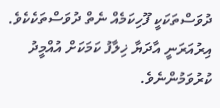ދުވަސްތަކަކީ ފޫހިކަމެއް ނެތް ދުވަސްތަކެކެވެ. އިރުއަރަނީ އާދަޔާ ޚިލާފު ކަމަކަށް އުއްމީދު ކުރުވަމުންނެވެ.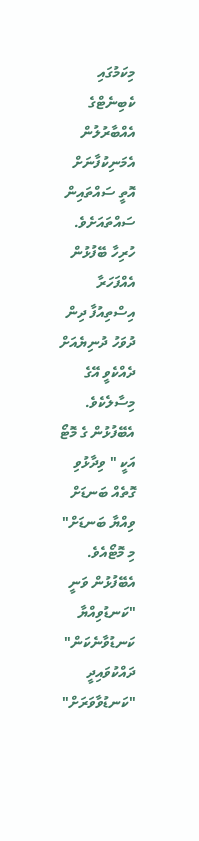މިކަމުގައި ކެބިނެޓްގެ އެއްބާރުލުން އެމަނިކުފާނަށް އޮތީ ސައްތައިން ސައްތައަށެވެ. ހުރިހާ ބޭފުޅުން އެއްފަހަރާ އިސްތިއުފާ ދިން ދުވަހު ދުނިޔެއަށް ދެއްކެވީ އޭގެ މިސާލެކެވެ. އެބޭފުޅުން ގެ މޮޓޯ އަކީ " ވިދާޅުވި ގޮތެއް ބަނޑަށް ވިއްޔާ ބަނޑަށް" މި މޮޓޯއެވެ. އެބޭފުޅުން ވަނީ "ކަނޑުވިއްޔާ ކަނޑުވާނެކަން" ދައްކުވައިދީ "ކަނޑުވާވަރަށް"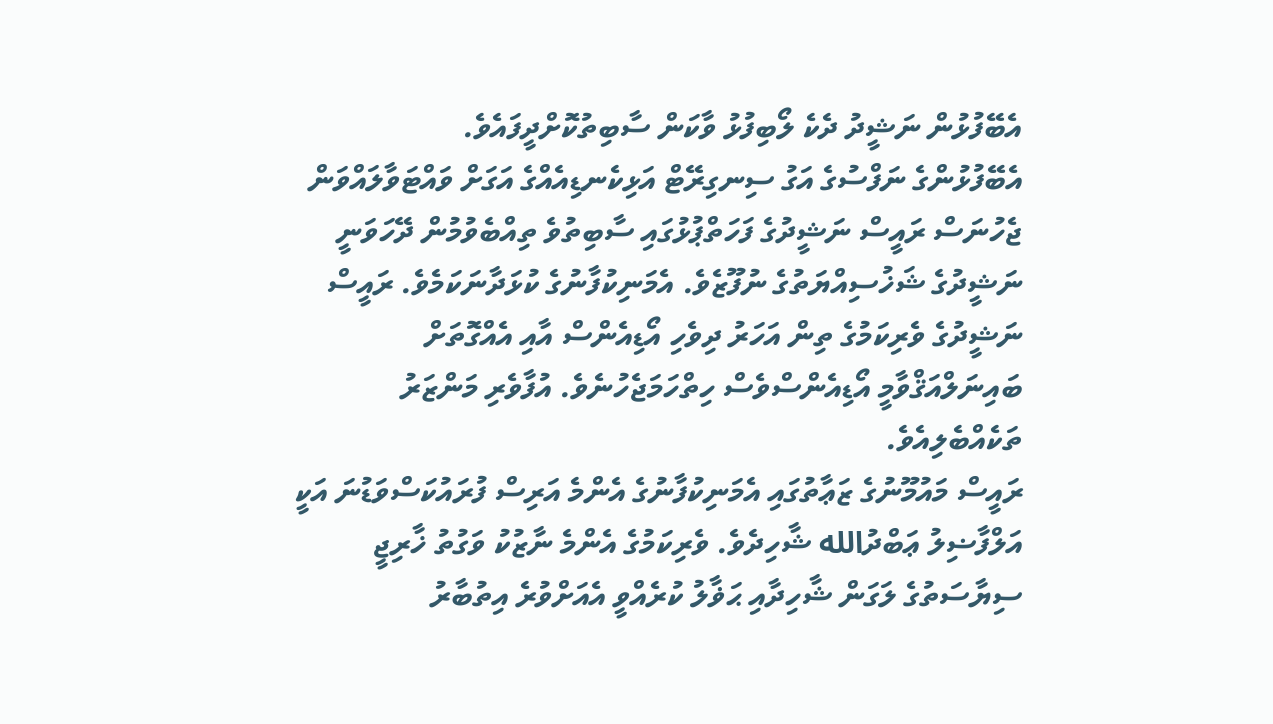އެބޭފުޅުން ނަޝީދު ދެކެ ލޯބިފުޅު ވާކަން ސާބިތުކޮށްދީފައެވެ.
އެބޭފުޅުންގެ ނަފްސުގެ އަގު ސިނގިރޭޓް އަޅިކެނޑިއެއްގެ އަގަށް ވައްޓަވާލައްވަން ޖެހުނަސް ރައީސް ނަޝީދުގެ ފަހަތްޕުޅުގައި ސާބިތުވެ ތިއްބެވުމުން ދޭހަވަނީ ނަޝީދުގެ ޝަޚުސިއްޔަތުގެ ނުފޫޒެވެ. އެމަނިކުފާނުގެ ކުޅަދާނަކަމެވެ. ރައީސް ނަޝީދުގެ ވެރިކަމުގެ ތިން އަހަރު ދިވެހި އޯޑިއެންސް އާއި އެއްގޮތަށް ބައިނަލްއަޤްވާމީ އޯޑިއެންސްވެސް ހިތްހަމަޖެހުނެވެ. އުފާވެރި މަންޒަރު ތަކެއްބެލިއެވެ.
ރައީސް މައުމޫނުގެ ޒަޢާތުގައި އެމަނިކުފާނުގެ އެންމެ އަރިސް ފުރައުކަސްވަޑުނަ އަކީ އަލްފާޟިލު ޢަބްދުالله ޝާހިދެވެ. ވެރިކަމުގެ އެންމެ ނާޒުކު ވަގުތު ޚާރިޖީ ސިޔާސަތުގެ ލަގަން ޝާހިދާއި ޙަޥާލު ކުރެއްވީ އެއަށްވުރެ އިތުބާރު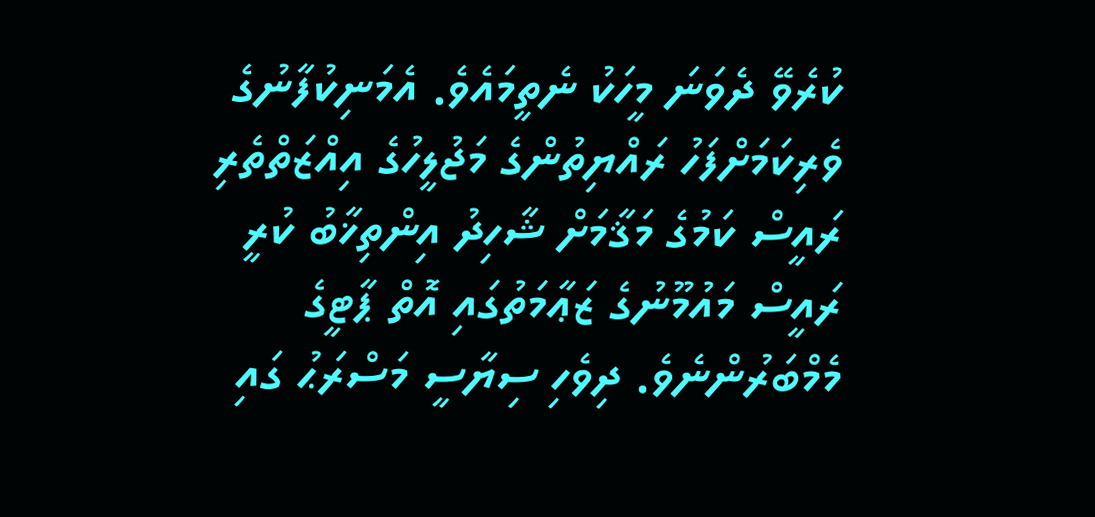ކުރެވޭ ދެވަނަ މީހަކު ނެތީމައެވެ. އެމަނިކުފާނުގެ ވެރިކަމަށްފަހު ރައްޔިތުންގެ މަޖުލީހުގެ އިއްޒަތްތެރި ރައީސް ކަމުގެ މަޤާމަށް ޝާހިދު އިންތިޚާބު ކުރީ ރައީސް މައުމޫނުގެ ޒަޢާމަތުގައި އޮތް ޕާޓީގެ މެމްބަރުންނެވެ. ދިވެހި ސިޔާސީ މަސްރަޙު ގައި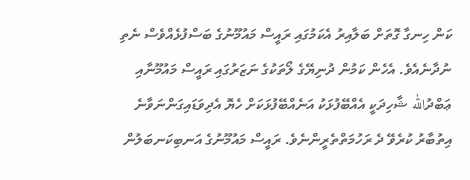ކަން ހިނގާ ގޮތަށް ބަލާއިރު އެކަމުގައި ރައީސް މައުމޫނުގެ ބަސްފުޅެއްވެސް ނެތި ނުދާނެއެވެ. އެހެން ކަމުން ދުނިޔޭގެ ލޯތަކުގެ ނަޒަރުގައި ރައީސް މައުމޫނާއި ޢަބްދުالله ޝާހިދަކީ އެއްބޭފުޅަކު އަނެއްބޭފުޅަކަށް ހެޔޮ އެދިވަޑައިގަންނަވާނެ އިތުބާރު ކުރެވޭ ދެ ރަހުމަތްތެރީންނެވެ. ރައީސް މައުމޫނުގެ އަނބިކަނބަލުން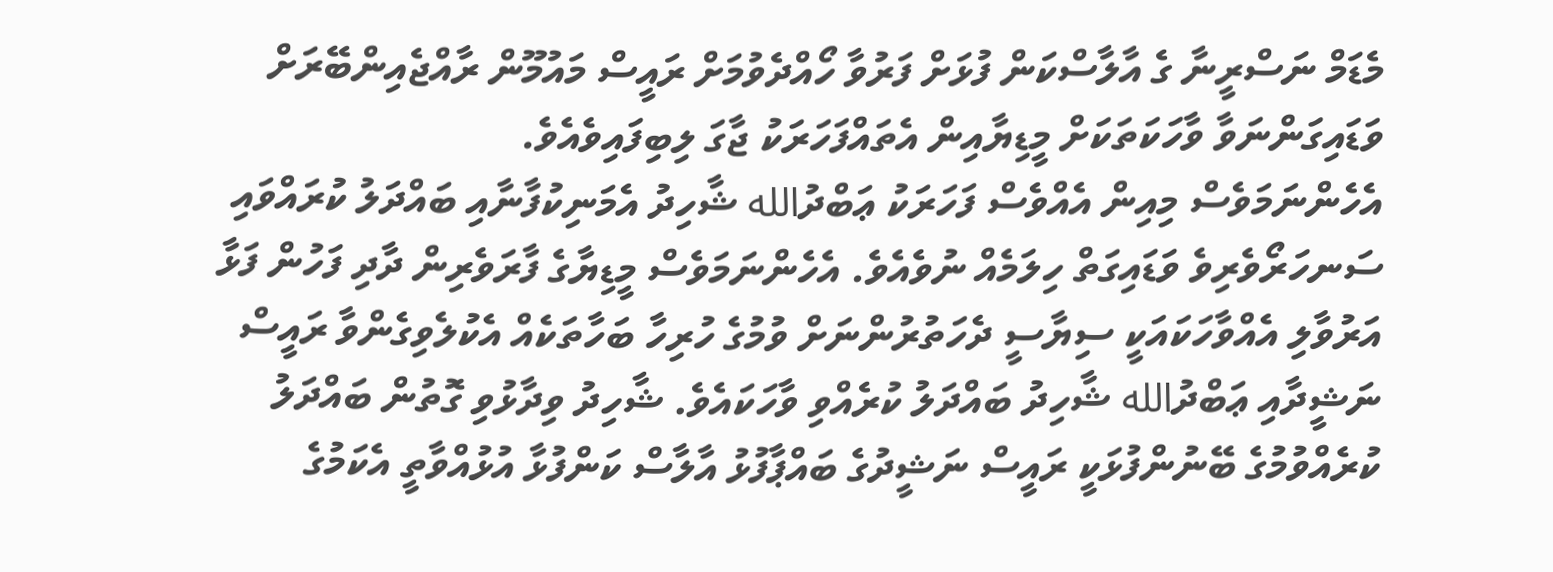މެޑަމް ނަސްރީނާ ގެ އާލާސްކަން ފުޅަށް ފަރުވާ ހޯއްދެވުމަށް ރައީސް މައުމޫން ރާއްޖެއިންބޭރަށް ވަޑައިގަންނަވާ ވާހަކަތަކަށް މީޑިޔާއިން އެތައްފަހަރަކު ޖާގަ ލިބިފައިވެއެވެ.
އެހެންނަމަވެސް މިއިން އެއްވެސް ފަހަރަކު ޢަބްދުالله ޝާހިދު އެމަނިކުފާނާއި ބައްދަލު ކުރައްވައި ސަނހަރޯވެރިވެ ވަޑައިގަތް ހިލަމެއް ނުވެއެވެ. އެހެންނަމަވެސް މީޑިޔާގެ ފާރަވެރިން ދާދި ފަހުން ފަޅާ އަރުވާލި އެއްވާހަކައަކީ ސިޔާސީ ދެހަތުރުންނަށް ވުމުގެ ހުރިހާ ބަހާތަކެއް އެކުލެވިގެންވާ ރައީސް ނަޝީދާއި ޢަބްދުالله ޝާހިދު ބައްދަލު ކުރެއްވި ވާހަކައެވެ. ޝާހިދު ވިދާޅުވި ގޮތުން ބައްދަލު ކުރެއްވުމުގެ ބޭނުންފުޅަކީ ރައީސް ނަޝީދުގެ ބައްޕާފުޅު އާލާސް ކަންފުޅާ އުޅުއްވާތީ އެކަމުގެ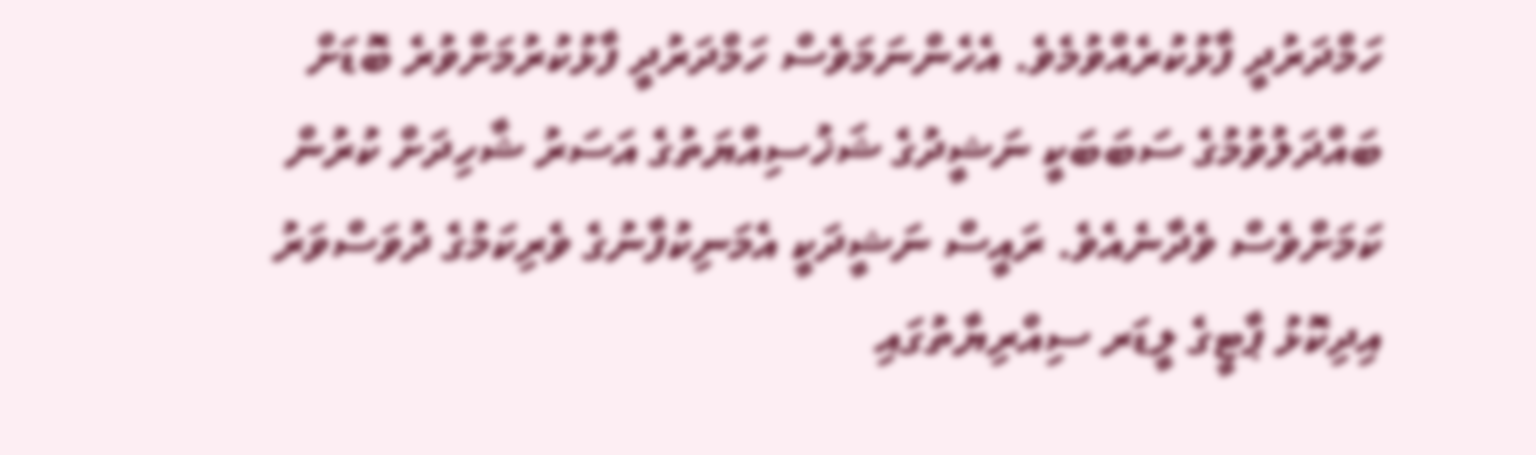ހަމްދަރުދީ ފާޅުކުރެއްވުމެވެ. އެހެންނަމަވެސް ހަމްދަރުދީ ފާޅުކުރުމަށްވުރެ ބޮޑަށް ބައްދަލުވުމުގެ ސަބަބަކީ ނަޝީދުގެ ޝަޚުސިއްޔަތުގެ އަސަރު ޝާހިދަށް ކުރުން ކަމަށްވެސް ވެދާނެއެވެ. ރައީސް ނަޝީދަކީ އެމަނިކުފާނުގެ ވެރިކަމުގެ ދުވަސްވަރު އިދިކޮޅު ޕާޓީގެ ލީޑަރ ސިއްރިޔާތުގައި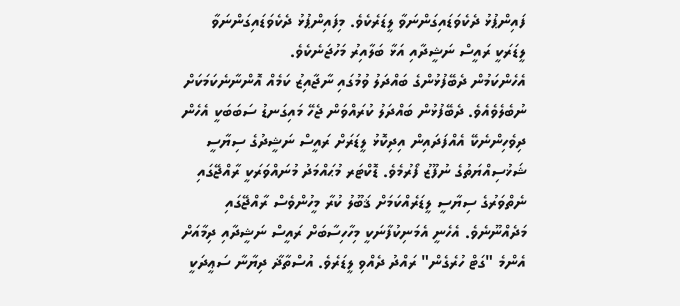ފައިންޕުޅު ދެކެވަޑައިގަންނަވާ ލީޑަރެކެވެ. މިފައިންޕުޅު ދެކެވަޑައިގަންނަވާ ލީޑަރަކީ ރައީސް ނަޝީދާއި އަޅާ ބަލާއިރު މަހުޖަނެކެވެ.
އެހެންކަމުން ދެބޭފުޅުންގެ ބައްދަލު ވުމުގައި ނާޖާއިޒު ކަމެއް އޮންނާނެކަމަކަށް ނުބެލެވެއެވެ. ދެބޭފުޅުން ބައްދަލު ކުރައްވަން ޖެހޭ މައިގަނޑު ސަބަބަކީ އެހެން ދިވެހިންނެކޭ އެއްފަދައިން އިދިކޮޅު ލީޑަރަށް ރައީސް ނަޝީދުގެ ސިޔާސީ ޝަޚުސިއްޔަތުގެ ނުފޫޒު ފޯރުމެވެ. ޑޮކްޓަރ މުޙައްމަދު މުނައްވަރަކީ ރާއްޖޭގައި ނެތްވަރުގެ ސިޔާސީ ލީޑަރެއްކަމަށް ޤަބޫލު ކުރާ މީހުންވެސް ރާއްޖޭގައި މަދެއްނޫނެވެ. އެހެނީ އެމަނިކުފާނަކީ މިހާހިސާބަށް ރައީސް ނަޝީދާއި ދިމާއަށް އެންމެ "ގަޓް ހުރެގެން" ރައްދު ދެއްވި ލީޑަރެވެ. އުސްތާޛާ ދިޔާނާ ސަޢީދަކީ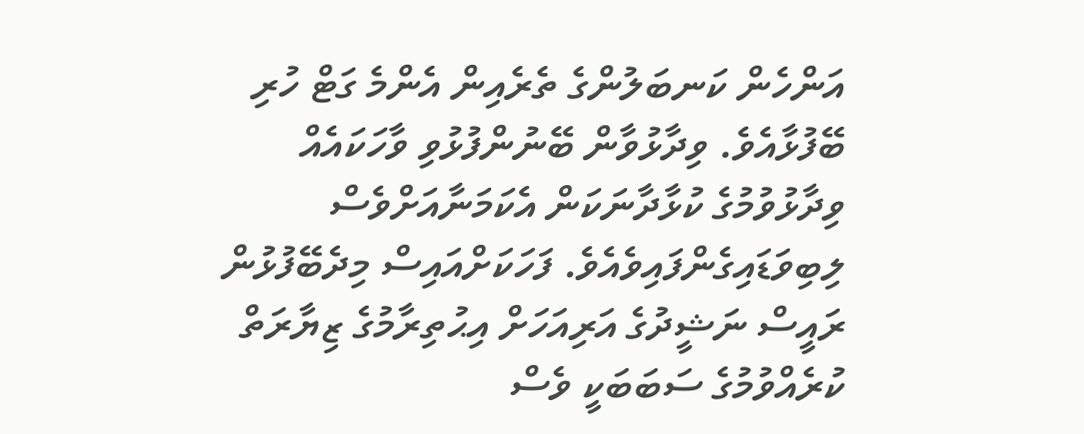އަންހެން ކަނބަލުންގެ ތެރެއިން އެންމެ ގަޓް ހުރި ބޭފުޅާއެވެ. ވިދާޅުވާން ބޭނުންފުޅުވި ވާހަކައެއް ވިދާޅުވުމުގެ ކުޅާދާނަކަން އެކަމަނާއަށްވެސް ލިބިވަޑައިގެންފައިވެއެވެ. ފަހަކަށްއައިސް މިދެބޭފުޅުން ރައީސް ނަޝީދުގެ އަރިއަހަށް އިޙުތިރާމުގެ ޒިޔާރަތް ކުރެއްވުމުގެ ސަބަބަކީ ވެސް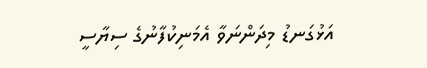އަޅުގަނޑު މިދަންނަވާ އެމަނިކުފާނުގެ ސިޔާސީ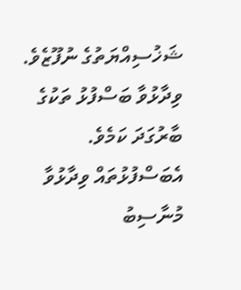ޝަޚުސިއްޔަތުގެ ނުފޫޒެވެ. ވިދާޅުވާ ބަސްފުޅު ތަކުގެ ބާރުގަދަ ކަމެވެ. އެބަސްފުޅުތައް ވިދާޅުވާ މުނާސިބު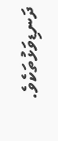ދަނޑިވަޅުތަކެވެ.